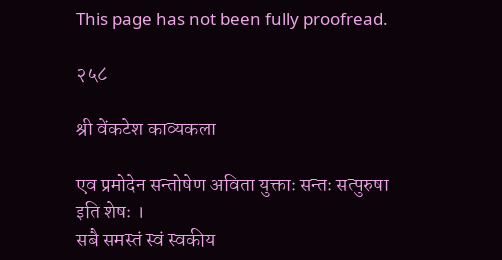This page has not been fully proofread.

२५८

श्री वेंकटेश काव्यकला

एव प्रमोदेन सन्तोषेण अविता युक्ताः सन्तः सत्पुरुषा इति शेषः ।
सबै समस्तं स्वं स्वकीय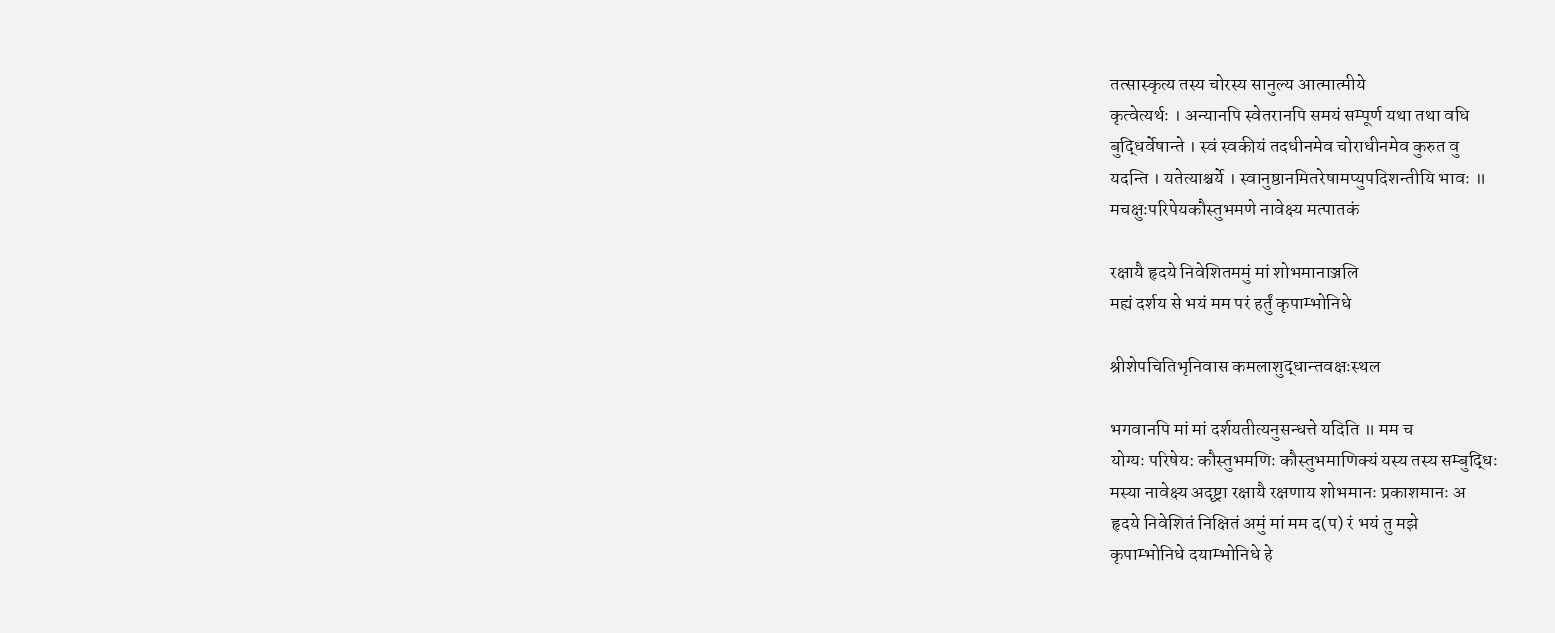तत्सास्कृत्य तस्य चोरस्य सानुल्य आत्मात्मीये
कृत्वेत्यर्थः । अन्यानपि स्वेतरानपि समयं सम्पूर्ण यथा तथा वधि
बुद्धिर्वेषान्ते । स्वं स्वकीयं तदधीनमेव चोराधीनमेव कुरुत वु
यदन्ति । यतेत्याश्चर्ये । स्वानुष्ठानमितरेषामप्युपदिशन्तीयि भावः ॥
मचक्षुःपरिपेयकौस्तुभमणे नावेक्ष्य मत्पातकं

रक्षायै हृदये निवेशितममुं मां शोभमानाञ्जलि
मह्यं दर्शय से भयं मम परं हर्तुं कृपाम्भोनिधे

श्रीशेपचितिभृनिवास कमलाशुद्धान्तवक्षःस्थल

भगवानपि मां मां दर्शयतीत्यनुसन्धत्ते यदिति ॥ मम च
योग्यः परिषेय: कौस्तुभमणिः कौस्तुभमाणिक्यं यस्य तस्य सम्बुद्धिः
मस्या नावेक्ष्य अदृष्ट्रा रक्षायै रक्षणाय शोभमानः प्रकाशमानः अ
हृदये निवेशितं निक्षितं अमुं मां मम द(प) रं भयं तु मझे
कृपाम्भोनिधे दयाम्भोनिधे हे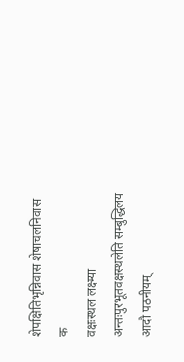शेपक्षितिभृन्निवास शेषाचलनिवास क
वक्षःस्थल लक्ष्म्या अन्तःपुरभूतवक्षस्थलेति सम्बुद्धिलय आदौ पठनीयम्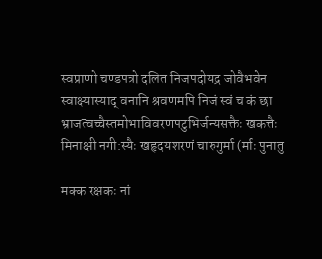स्वप्राणो चण्डपत्रो दलित निजपदोयद्र जोवैभवेन
स्वाक्ष्यास्याद् वनानि श्रवणमपि निजं स्वं च कं छा
भ्राजत्वच्चैस्तमोभाविवरणपटुभिर्जन्यसक्तैः खकत्तैः
मिनाक्षी नगी:स्यैः खहृदयशरणं चारुगुर्मा (र्माः पुनातु

मक्क रक्षकः नां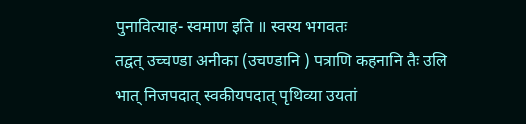पुनावित्याह- स्वमाण इति ॥ स्वस्य भगवतः
तद्वत् उच्चण्डा अनीका (उचण्डानि ) पत्राणि कहनानि तैः उलि
भात् निजपदात् स्वकीयपदात् पृथिव्या उयतां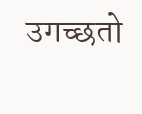उगच्छतो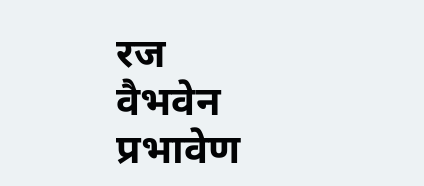रज
वैभवेन प्रभावेण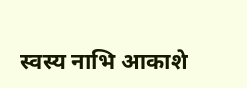स्वस्य नाभि आकाशे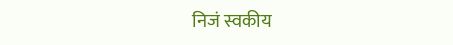निजं स्वकीय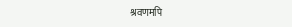श्रवणमपि